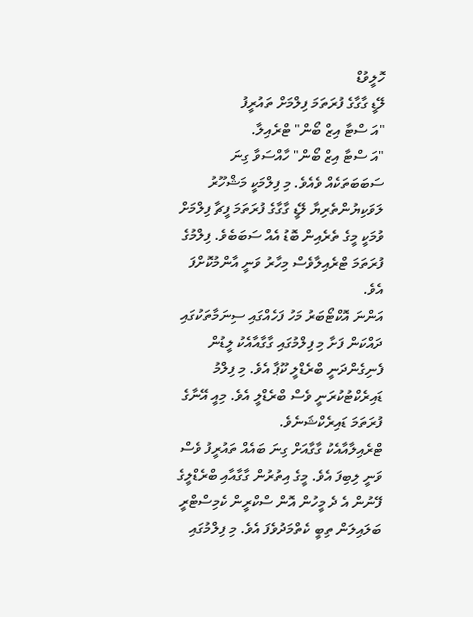ހޮލީވުޑް
ލޭޑީ ގާގާގެ ފުރަތަމަ ފިލްމަށް ތައުރީފު
"އަ ސްޓާ އިޒް ބޯން" ޓްރެއިލާ.
"އަ ސްޓާ އިޒް ބޯން" ހާއްސަވާ ގިނަ ސަބަބަތަކެއް ވެއެވެ. މި ފިލްމަކީ މަޝްހޫރު ލަވަކިޔުންތެރިޔާ ލޭޑީ ގާގާގެ ފުރަތަމަ ފީޗާ ފިލްމަށް ވުމަކީ މީގެ ތެރެއިން ބޮޑު އެއް ސަބަބެވެ. ފިލްމުގެ ފުރަތަމަ ޓްރެއިލާވެސް މިހާރު ވަނީ އާންމުކޮށްފަ އެވެ.
އަންނަ އޮކްޓޯބަރު މަހު ފަހެއްގައި ސިނަމާތަކުގައި ދައްކަން ފަށާ މި ފިލްމުގައި ގާގާއާއެކު ލީޑުން ފެނިގެންދަނީ ބްރެޑްލީ ކޫޕާ އެވެ. މި ފިލްމު ޑައިރެކްޓުކުރަނީ ވެސް ބްރެޑްލީ އެވެ. މިއީ އޭނާގެ ފުރަތަމަ ޑައިރެކްޝަނެވެ.
ޓްރެއިލާއާއެކު ގާގާއަށް ގިނަ ބައެއް ތައުރީފު ވެސް ވަނީ ލިބިފަ އެވެ. މީގެ އިތުރުން ގާގާއާއި ބްރެޑްލީގެ ފޭނުން އެ ދެ މީހުން އޮން ސްކްރީން ކެމިސްޓްރީ ބަލައިލަން ތިބީ ކެތްމަދުވެފަ އެވެ. މި ފިލްމުގައި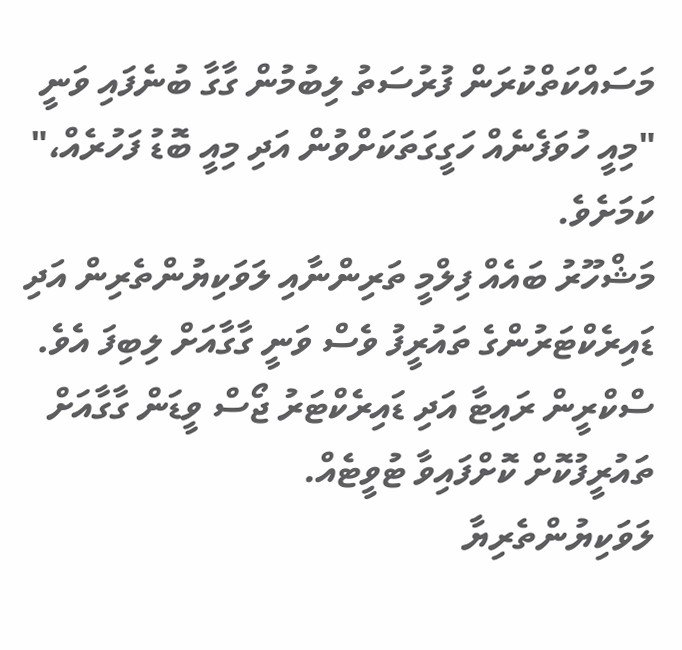މަސައްކަތްކުރަން ފުރުސަތު ލިބުމުން ގާގާ ބުނެފައި ވަނީ "މިއީ ހުވަފެނެއް ހަގީގަތަކަށްވުން އަދި މިއީ ބޮޑު ފަހުރެއް،" ކަމަށެވެ.
މަޝްހޫރު ބައެއް ފިލްމީ ތަރިންނާއި ލަވަކިޔުންތެރިން އަދި ޑައިރެކްޓަރުންގެ ތައުރީފު ވެސް ވަނީ ގާގާއަށް ލިބިފަ އެވެ.
ސްކްރީން ރައިޓާ އަދި ޑައިރެކްޓަރު ޖޯސް ވީޑަން ގާގާއަށް ތައުރީފުކޮށް ކޮށްފައިވާ ޓުވީޓެއް.
ލަވަކިޔުންތެރިޔާ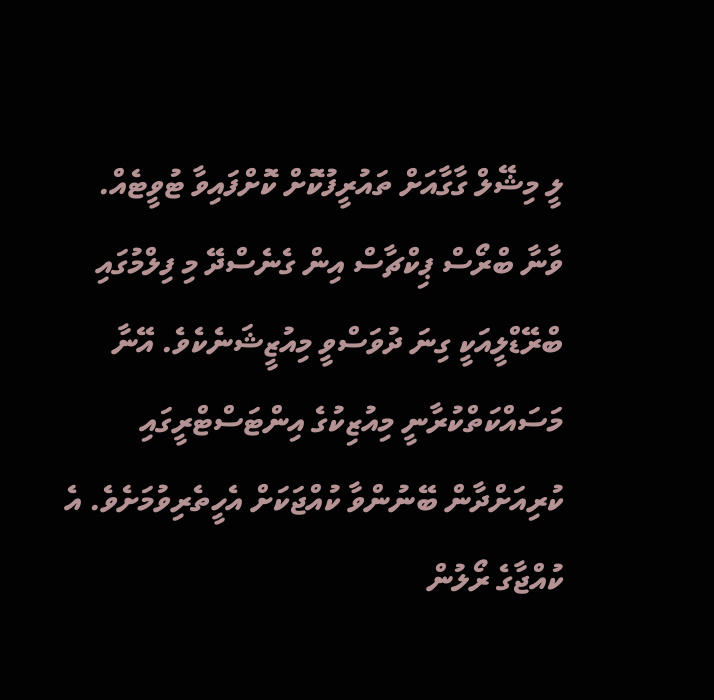ލީ މިޝޭލް ގާގާއަށް ތައުރީފުކޮށް ކޮށްފައިވާ ޓުވީޓެއް.
ވާނާ ބްރޯސް ޕިކްޗާސް އިން ގެނެސްދޭ މި ފިލްމުގައި ބްރޭޑްލީއަކީ ގިނަ ދުވަސްވީ މިއުޒީޝަނެކެވެ. އޭނާ މަސައްކަތްކުރާނީ މިއުޒިކުގެ އިންޓަސްޓްރީގައި ކުރިއަށްދާން ބޭނުންވާ ކުއްޖަކަށް އެހީތެރިވުމަށެވެ. އެ ކުއްޖާގެ ރޯލުން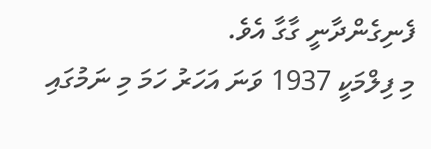ފެނިގެންދާނީ ގާގާ އެވެ.
މި ފިލްމަކީ 1937 ވަނަ އަހަރު ހަމަ މި ނަމުގައި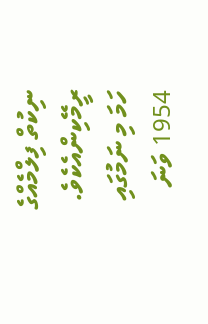ނިކުތް ފިލްމެއްގެ ރީމޭކިންއެކެވެ. ހަމަ މި ނަމުގައި 1954 ވަނަ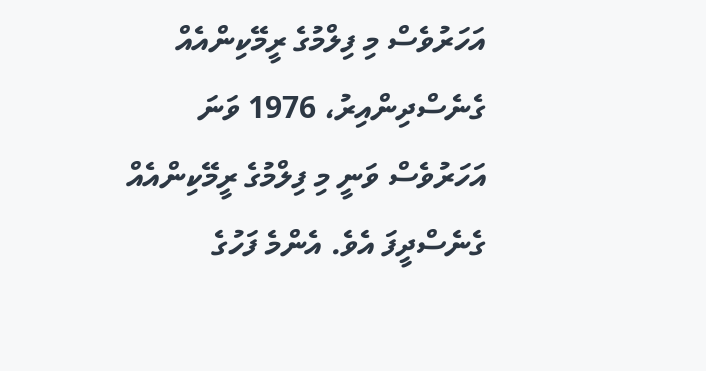އަހަރުވެސް މި ފިލްމުގެ ރީމޭކިންއެއް ގެނެސްދިންއިރު، 1976 ވަނަ އަހަރުވެސް ވަނީ މި ފިލްމުގެ ރީމޭކިންއެއް ގެނެސްދީފަ އެވެ. އެންމެ ފަހުގެ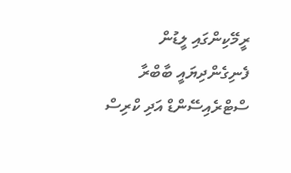ރީމޭކިންގައި ލީޑުން ފެނިގެންދިޔައީ ބާބްރާ ސްޓްރެއިސޭންޑް އަދި ކްރިސް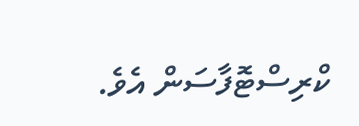ކްރިސްޓޮފާސަން އެވެ.